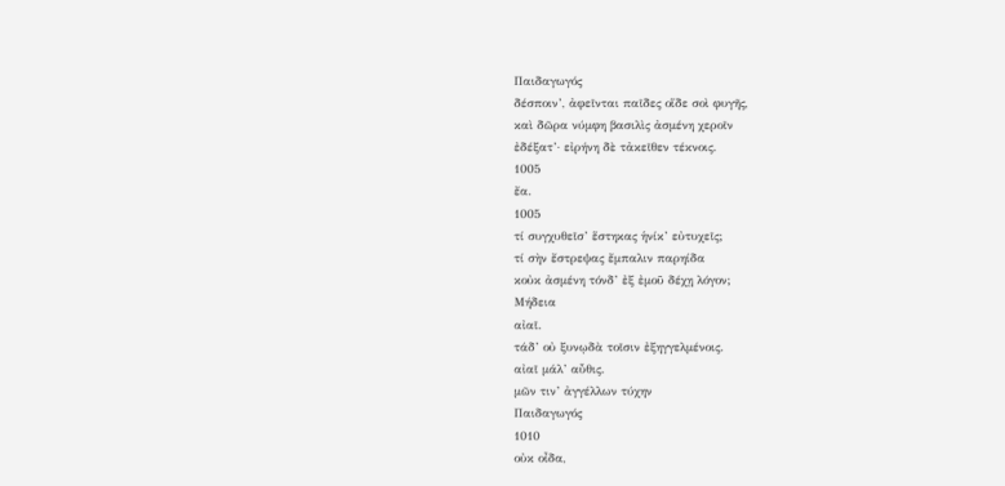Παιδαγωγός
δέσποιν’, ἀφεῖνται παῖδες οἵδε σοὶ φυγῆς,
καὶ δῶρα νύμφη βασιλὶς ἀσμένη χεροῖν
ἐδέξατ’· εἰρήνη δὲ τἀκεῖθεν τέκνοις.
1005
ἔα.
1005
τί συγχυθεῖσ’ ἕστηκας ἡνίκ’ εὐτυχεῖς;
τί σὴν ἔστρεψας ἔμπαλιν παρηίδα
κοὐκ ἀσμένη τόνδ’ ἐξ ἐμοῦ δέχῃ λόγον;
Μήδεια
αἰαῖ.
τάδ’ οὐ ξυνῳδὰ τοῖσιν ἐξηγγελμένοις.
αἰαῖ μάλ’ αὖθις.
μῶν τιν’ ἀγγέλλων τύχην
Παιδαγωγός
1010
οὐκ οἶδα,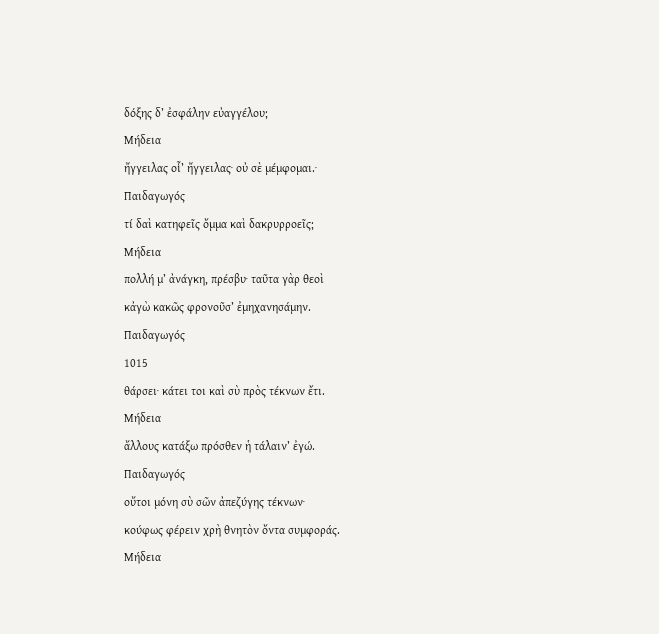δόξης δ’ ἐσφάλην εὐαγγέλου;
Μήδεια
ἤγγειλας οἷ’ ἤγγειλας· οὐ σὲ μέμφομαι.·
Παιδαγωγός
τί δαὶ κατηφεῖς ὄμμα καὶ δακρυρροεῖς;
Μήδεια
πολλή μ’ ἀνάγκη, πρέσβυ· ταῦτα γὰρ θεοὶ
κἀγὼ κακῶς φρονοῦσ’ ἐμηχανησάμην.
Παιδαγωγός
1015
θάρσει· κάτει τοι καὶ σὺ πρὸς τέκνων ἔτι.
Μήδεια
ἄλλους κατάξω πρόσθεν ἡ τάλαιν’ ἐγώ.
Παιδαγωγός
οὔτοι μόνη σὺ σῶν ἀπεζύγης τέκνων·
κούφως φέρειν χρὴ θνητὸν ὄντα συμφοράς.
Μήδεια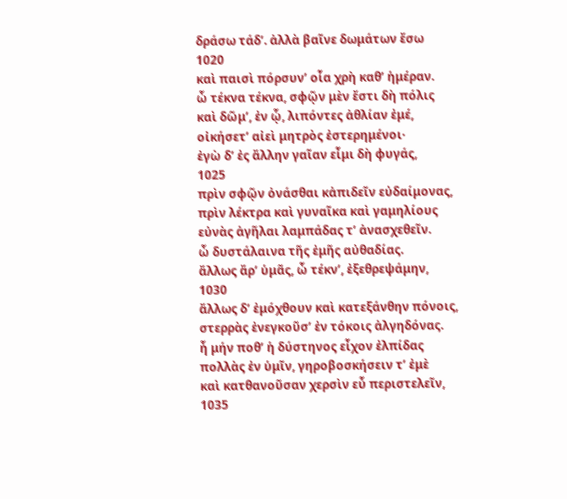δράσω τάδ’. ἀλλὰ βαῖνε δωμάτων ἔσω
1020
καὶ παισὶ πόρσυν’ οἷα χρὴ καθ’ ἡμέραν.
ὦ τέκνα τέκνα, σφῷν μὲν ἔστι δὴ πόλις
καὶ δῶμ’, ἐν ᾧ, λιπόντες ἀθλίαν ἐμέ,
οἰκήσετ’ αἰεὶ μητρὸς ἐστερημένοι·
ἐγὼ δ’ ἐς ἄλλην γαῖαν εἶμι δὴ φυγάς,
1025
πρὶν σφῷν ὀνάσθαι κἀπιδεῖν εὐδαίμονας,
πρὶν λέκτρα καὶ γυναῖκα καὶ γαμηλίους
εὐνὰς ἀγῆλαι λαμπάδας τ’ ἀνασχεθεῖν.
ὦ δυστάλαινα τῆς ἐμῆς αὐθαδίας.
ἄλλως ἄρ’ ὑμᾶς, ὦ τέκν’, ἐξεθρεψάμην,
1030
ἄλλως δ’ ἐμόχθουν καὶ κατεξάνθην πόνοις,
στερρὰς ἐνεγκοῦσ’ ἐν τόκοις ἀλγηδόνας.
ἦ μήν ποθ’ ἡ δύστηνος εἶχον ἐλπίδας
πολλὰς ἐν ὑμῖν, γηροβοσκήσειν τ’ ἐμὲ
καὶ κατθανοῦσαν χερσὶν εὖ περιστελεῖν,
1035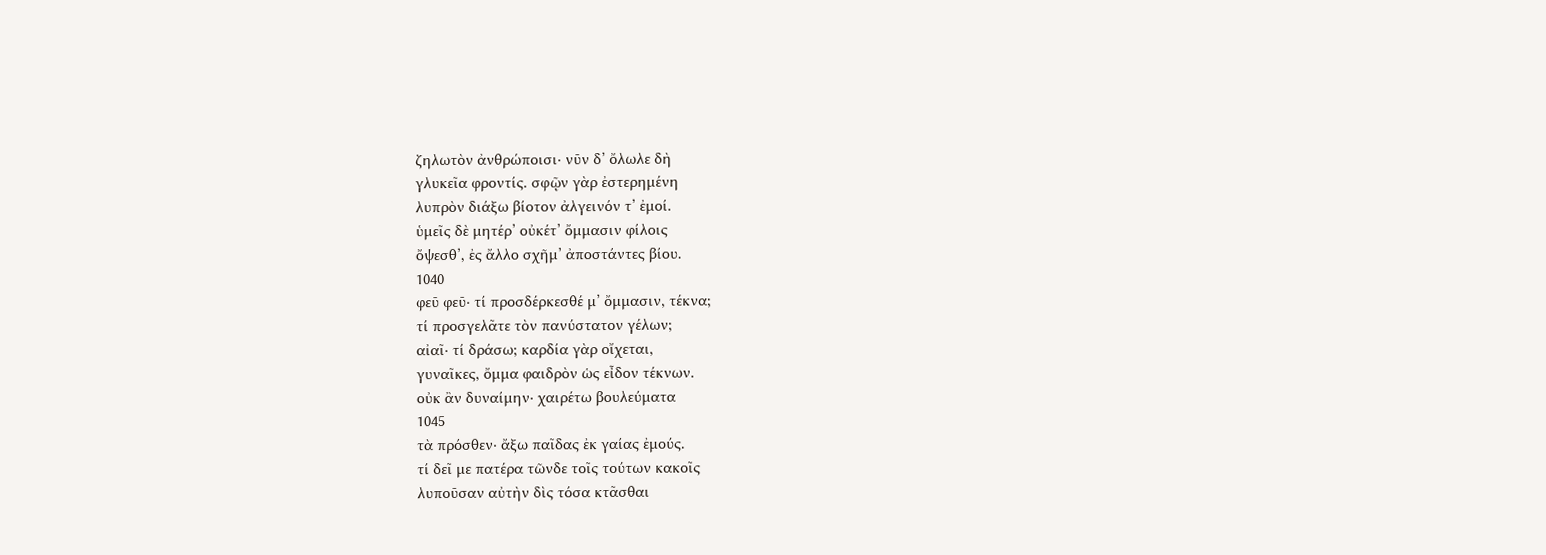ζηλωτὸν ἀνθρώποισι· νῦν δ’ ὄλωλε δὴ
γλυκεῖα φροντίς. σφῷν γὰρ ἐστερημένη
λυπρὸν διάξω βίοτον ἀλγεινόν τ’ ἐμοί.
ὑμεῖς δὲ μητέρ’ οὐκέτ’ ὄμμασιν φίλοις
ὄψεσθ’, ἐς ἄλλο σχῆμ’ ἀποστάντες βίου.
1040
φεῦ φεῦ· τί προσδέρκεσθέ μ’ ὄμμασιν, τέκνα;
τί προσγελᾶτε τὸν πανύστατον γέλων;
αἰαῖ· τί δράσω; καρδία γὰρ οἴχεται,
γυναῖκες, ὄμμα φαιδρὸν ὡς εἶδον τέκνων.
οὐκ ἂν δυναίμην· χαιρέτω βουλεύματα
1045
τὰ πρόσθεν· ἄξω παῖδας ἐκ γαίας ἐμούς.
τί δεῖ με πατέρα τῶνδε τοῖς τούτων κακοῖς
λυποῦσαν αὐτὴν δὶς τόσα κτᾶσθαι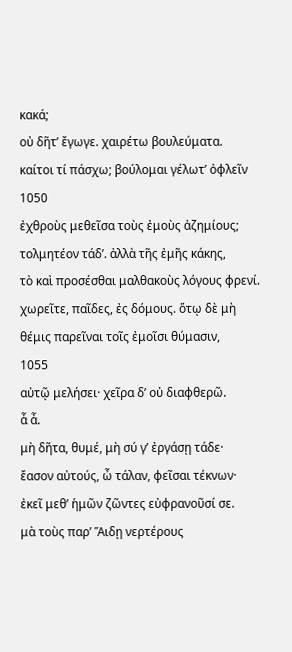κακά;
οὐ δῆτ’ ἔγωγε. χαιρέτω βουλεύματα.
καίτοι τί πάσχω; βούλομαι γέλωτ’ ὀφλεῖν
1050
ἐχθροὺς μεθεῖσα τοὺς ἐμοὺς ἀζημίους;
τολμητέον τάδ’. ἀλλὰ τῆς ἐμῆς κάκης,
τὸ καὶ προσέσθαι μαλθακοὺς λόγους φρενί.
χωρεῖτε, παῖδες, ἐς δόμους. ὅτῳ δὲ μὴ
θέμις παρεῖναι τοῖς ἐμοῖσι θύμασιν,
1055
αὐτῷ μελήσει· χεῖρα δ’ οὐ διαφθερῶ.
ἆ ἆ.
μὴ δῆτα, θυμέ, μὴ σύ γ’ ἐργάσῃ τάδε·
ἔασον αὐτούς, ὦ τάλαν, φεῖσαι τέκνων·
ἐκεῖ μεθ’ ἡμῶν ζῶντες εὐφρανοῦσί σε.
μὰ τοὺς παρ’ Ἅιδῃ νερτέρους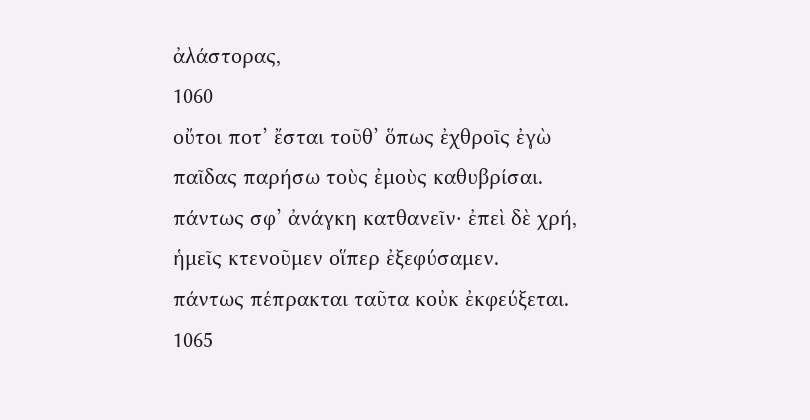ἀλάστορας,
1060
οὔτοι ποτ’ ἔσται τοῦθ’ ὅπως ἐχθροῖς ἐγὼ
παῖδας παρήσω τοὺς ἐμοὺς καθυβρίσαι.
πάντως σφ’ ἀνάγκη κατθανεῖν· ἐπεὶ δὲ χρή,
ἡμεῖς κτενοῦμεν οἵπερ ἐξεφύσαμεν.
πάντως πέπρακται ταῦτα κοὐκ ἐκφεύξεται.
1065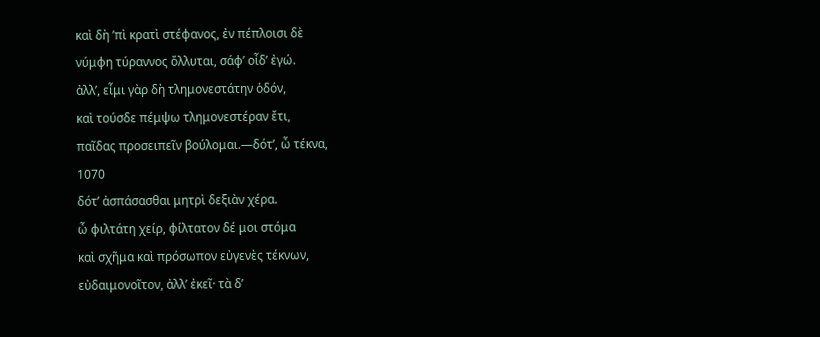καὶ δὴ ’πὶ κρατὶ στέφανος, ἐν πέπλοισι δὲ
νύμφη τύραννος ὄλλυται, σάφ’ οἶδ’ ἐγώ.
ἀλλ’, εἶμι γὰρ δὴ τλημονεστάτην ὁδόν,
καὶ τούσδε πέμψω τλημονεστέραν ἔτι,
παῖδας προσειπεῖν βούλομαι.—δότ’, ὦ τέκνα,
1070
δότ’ ἀσπάσασθαι μητρὶ δεξιὰν χέρα.
ὦ φιλτάτη χείρ, φίλτατον δέ μοι στόμα
καὶ σχῆμα καὶ πρόσωπον εὐγενὲς τέκνων,
εὐδαιμονοῖτον, ἀλλ’ ἐκεῖ· τὰ δ’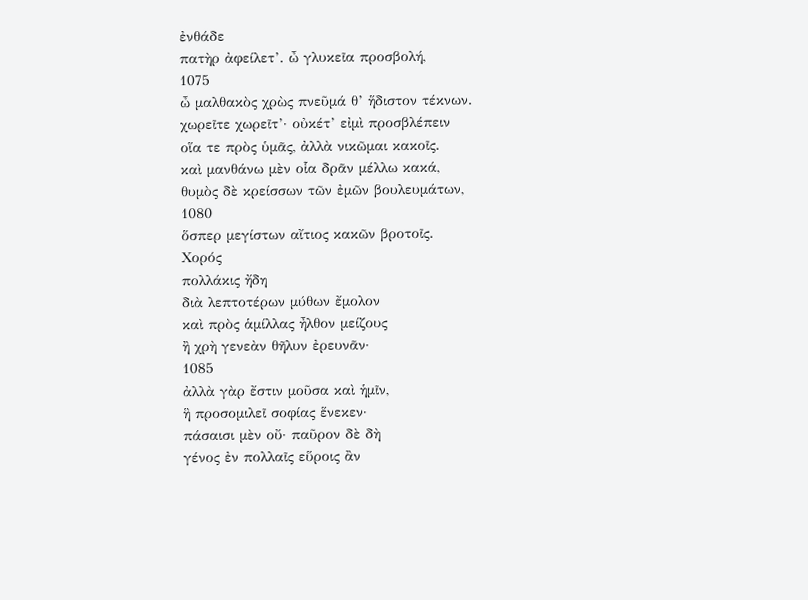ἐνθάδε
πατὴρ ἀφείλετ’. ὦ γλυκεῖα προσβολή,
1075
ὦ μαλθακὸς χρὼς πνεῦμά θ’ ἥδιστον τέκνων.
χωρεῖτε χωρεῖτ’· οὐκέτ’ εἰμὶ προσβλέπειν
οἵα τε πρὸς ὑμᾶς, ἀλλὰ νικῶμαι κακοῖς.
καὶ μανθάνω μὲν οἷα δρᾶν μέλλω κακά,
θυμὸς δὲ κρείσσων τῶν ἐμῶν βουλευμάτων,
1080
ὅσπερ μεγίστων αἴτιος κακῶν βροτοῖς.
Χορός
πολλάκις ἤδη
διὰ λεπτοτέρων μύθων ἔμολον
καὶ πρὸς ἁμίλλας ἦλθον μείζους
ἢ χρὴ γενεὰν θῆλυν ἐρευνᾶν·
1085
ἀλλὰ γὰρ ἔστιν μοῦσα καὶ ἡμῖν,
ἣ προσομιλεῖ σοφίας ἕνεκεν·
πάσαισι μὲν οὔ· παῦρον δὲ δὴ
γένος ἐν πολλαῖς εὕροις ἂν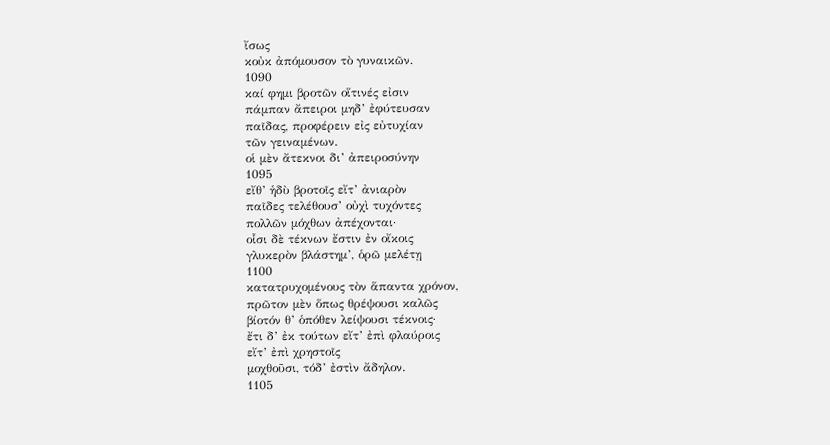ἴσως
κοὐκ ἀπόμουσον τὸ γυναικῶν.
1090
καί φημι βροτῶν οἵτινές εἰσιν
πάμπαν ἄπειροι μηδ’ ἐφύτευσαν
παῖδας, προφέρειν εἰς εὐτυχίαν
τῶν γειναμένων.
οἱ μὲν ἄτεκνοι δι’ ἀπειροσύνην
1095
εἴθ’ ἡδὺ βροτοῖς εἴτ’ ἀνιαρὸν
παῖδες τελέθουσ’ οὐχὶ τυχόντες
πολλῶν μόχθων ἀπέχονται·
οἷσι δὲ τέκνων ἔστιν ἐν οἴκοις
γλυκερὸν βλάστημ’, ὁρῶ μελέτῃ
1100
κατατρυχομένους τὸν ἅπαντα χρόνον,
πρῶτον μὲν ὅπως θρέψουσι καλῶς
βίοτόν θ’ ὁπόθεν λείψουσι τέκνοις·
ἔτι δ’ ἐκ τούτων εἴτ’ ἐπὶ φλαύροις
εἴτ’ ἐπὶ χρηστοῖς
μοχθοῦσι, τόδ’ ἐστὶν ἄδηλον.
1105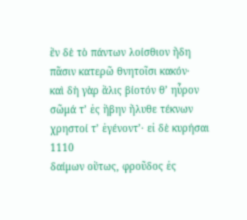ἓν δὲ τὸ πάντων λοίσθιον ἤδη
πᾶσιν κατερῶ θνητοῖσι κακόν·
καὶ δὴ γὰρ ἅλις βίοτόν θ’ ηὗρον
σῶμά τ’ ἐς ἥβην ἤλυθε τέκνων
χρηστοί τ’ ἐγένοντ’· εἰ δὲ κυρήσαι
1110
δαίμων οὕτως, φροῦδος ἐς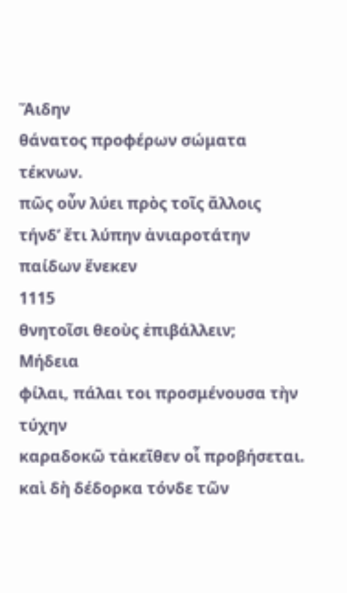Ἅιδην
θάνατος προφέρων σώματα τέκνων.
πῶς οὖν λύει πρὸς τοῖς ἄλλοις
τήνδ’ ἔτι λύπην ἀνιαροτάτην
παίδων ἕνεκεν
1115
θνητοῖσι θεοὺς ἐπιβάλλειν;
Μήδεια
φίλαι, πάλαι τοι προσμένουσα τὴν τύχην
καραδοκῶ τἀκεῖθεν οἷ προβήσεται.
καὶ δὴ δέδορκα τόνδε τῶν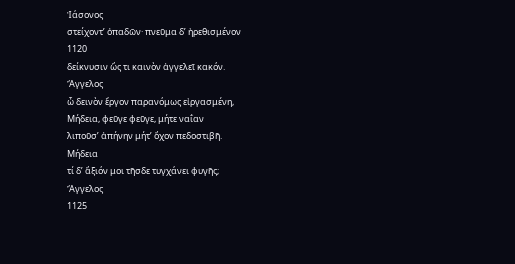Ἰάσονος
στείχοντ’ ὀπαδῶν· πνεῦμα δ’ ἠρεθισμένον
1120
δείκνυσιν ὥς τι καινὸν ἀγγελεῖ κακόν.
Ἄγγελος
ὦ δεινὸν ἔργον παρανόμως εἰργασμένη,
Μήδεια, φεῦγε φεῦγε, μήτε ναΐαν
λιποῦσ’ ἀπήνην μήτ’ ὄχον πεδοστιβῆ.
Μήδεια
τί δ’ ἄξιόν μοι τῆσδε τυγχάνει φυγῆς;
Ἄγγελος
1125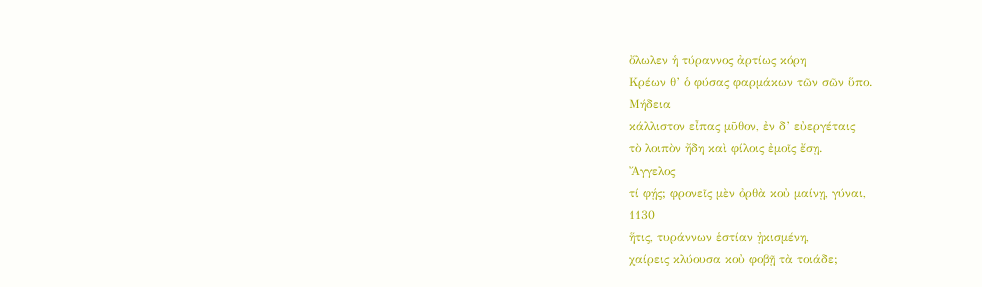ὄλωλεν ἡ τύραννος ἀρτίως κόρη
Κρέων θ’ ὁ φύσας φαρμάκων τῶν σῶν ὕπο.
Μήδεια
κάλλιστον εἶπας μῦθον, ἐν δ’ εὐεργέταις
τὸ λοιπὸν ἤδη καὶ φίλοις ἐμοῖς ἔσῃ.
Ἄγγελος
τί φῄς; φρονεῖς μὲν ὀρθὰ κοὐ μαίνῃ, γύναι,
1130
ἥτις, τυράννων ἑστίαν ᾐκισμένη,
χαίρεις κλύουσα κοὐ φοβῇ τὰ τοιάδε;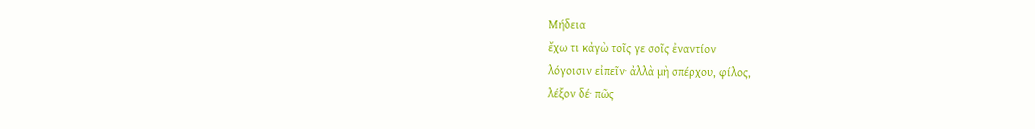Μήδεια
ἔχω τι κἀγὼ τοῖς γε σοῖς ἐναντίον
λόγοισιν εἰπεῖν· ἀλλὰ μὴ σπέρχου, φίλος,
λέξον δέ· πῶς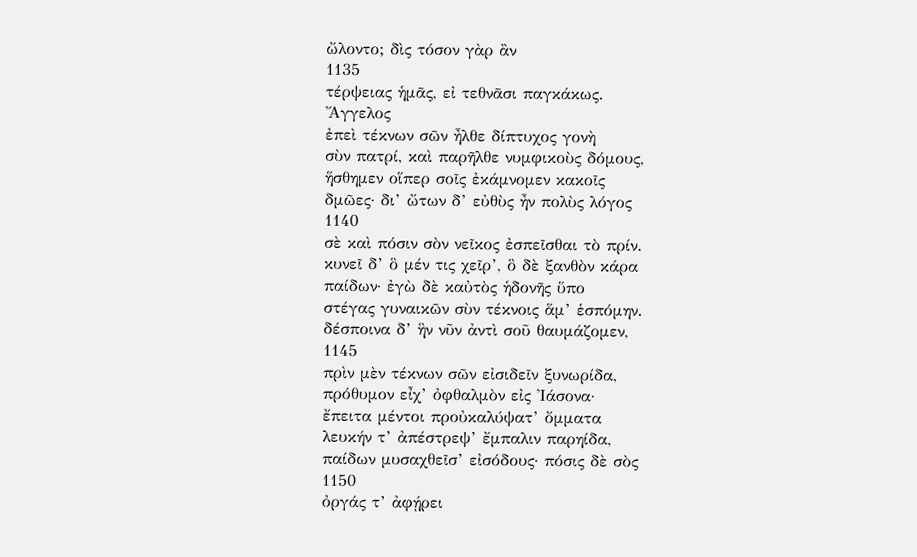ὤλοντο; δὶς τόσον γὰρ ἂν
1135
τέρψειας ἡμᾶς, εἰ τεθνᾶσι παγκάκως.
Ἄγγελος
ἐπεὶ τέκνων σῶν ἦλθε δίπτυχος γονὴ
σὺν πατρί, καὶ παρῆλθε νυμφικοὺς δόμους,
ἥσθημεν οἵπερ σοῖς ἐκάμνομεν κακοῖς
δμῶες· δι’ ὤτων δ’ εὐθὺς ἦν πολὺς λόγος
1140
σὲ καὶ πόσιν σὸν νεῖκος ἐσπεῖσθαι τὸ πρίν.
κυνεῖ δ’ ὃ μέν τις χεῖρ’, ὃ δὲ ξανθὸν κάρα
παίδων· ἐγὼ δὲ καὐτὸς ἡδονῆς ὕπο
στέγας γυναικῶν σὺν τέκνοις ἅμ’ ἑσπόμην.
δέσποινα δ’ ἣν νῦν ἀντὶ σοῦ θαυμάζομεν,
1145
πρὶν μὲν τέκνων σῶν εἰσιδεῖν ξυνωρίδα,
πρόθυμον εἶχ’ ὀφθαλμὸν εἰς Ἰάσονα·
ἔπειτα μέντοι προὐκαλύψατ’ ὄμματα
λευκήν τ’ ἀπέστρεψ’ ἔμπαλιν παρηίδα,
παίδων μυσαχθεῖσ’ εἰσόδους· πόσις δὲ σὸς
1150
ὀργάς τ’ ἀφῄρει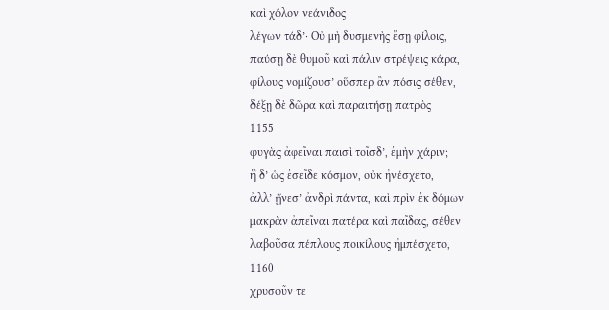καὶ χόλον νεάνιδος
λέγων τάδ’· Οὐ μὴ δυσμενὴς ἔσῃ φίλοις,
παύσῃ δὲ θυμοῦ καὶ πάλιν στρέψεις κάρα,
φίλους νομίζουσ’ οὕσπερ ἂν πόσις σέθεν,
δέξῃ δὲ δῶρα καὶ παραιτήσῃ πατρὸς
1155
φυγὰς ἀφεῖναι παισὶ τοῖσδ’, ἐμὴν χάριν;
ἣ δ’ ὡς ἐσεῖδε κόσμον, οὐκ ἠνέσχετο,
ἀλλ’ ᾔνεσ’ ἀνδρὶ πάντα, καὶ πρὶν ἐκ δόμων
μακρὰν ἀπεῖναι πατέρα καὶ παῖδας, σέθεν
λαβοῦσα πέπλους ποικίλους ἠμπέσχετο,
1160
χρυσοῦν τε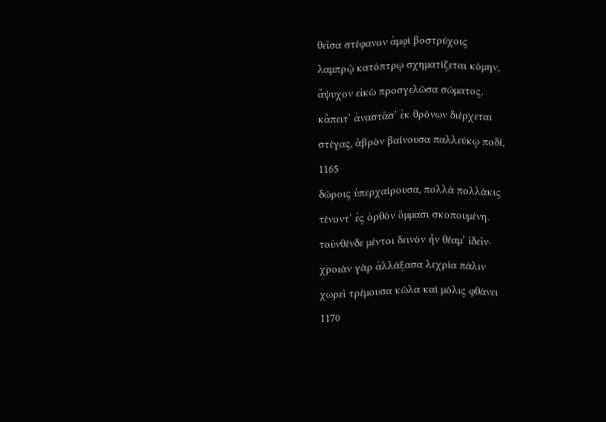θεῖσα στέφανον ἀμφὶ βοστρύχοις
λαμπρῷ κατόπτρῳ σχηματίζεται κόμην,
ἄψυχον εἰκὼ προσγελῶσα σώματος.
κἄπειτ’ ἀναστᾶσ’ ἐκ θρόνων διέρχεται
στέγας, ἁβρὸν βαίνουσα παλλεύκῳ ποδί,
1165
δώροις ὑπερχαίρουσα, πολλὰ πολλάκις
τένοντ’ ἐς ὀρθὸν ὄμμασι σκοπουμένη.
τοὐνθένδε μέντοι δεινὸν ἦν θέαμ’ ἰδεῖν·
χροιὰν γὰρ ἀλλάξασα λεχρία πάλιν
χωρεῖ τρέμουσα κῶλα καὶ μόλις φθάνει
1170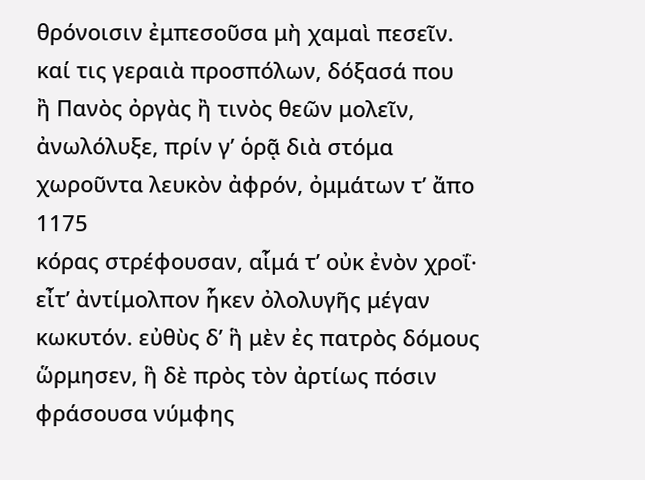θρόνοισιν ἐμπεσοῦσα μὴ χαμαὶ πεσεῖν.
καί τις γεραιὰ προσπόλων, δόξασά που
ἢ Πανὸς ὀργὰς ἢ τινὸς θεῶν μολεῖν,
ἀνωλόλυξε, πρίν γ’ ὁρᾷ διὰ στόμα
χωροῦντα λευκὸν ἀφρόν, ὀμμάτων τ’ ἄπο
1175
κόρας στρέφουσαν, αἷμά τ’ οὐκ ἐνὸν χροΐ·
εἶτ’ ἀντίμολπον ἧκεν ὀλολυγῆς μέγαν
κωκυτόν. εὐθὺς δ’ ἣ μὲν ἐς πατρὸς δόμους
ὥρμησεν, ἣ δὲ πρὸς τὸν ἀρτίως πόσιν
φράσουσα νύμφης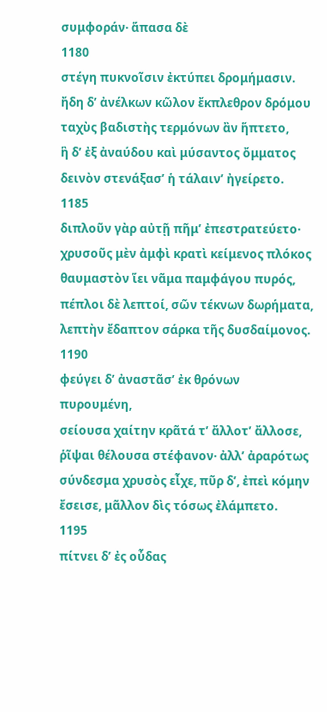συμφοράν· ἅπασα δὲ
1180
στέγη πυκνοῖσιν ἐκτύπει δρομήμασιν.
ἤδη δ’ ἀνέλκων κῶλον ἔκπλεθρον δρόμου
ταχὺς βαδιστὴς τερμόνων ἂν ἥπτετο,
ἣ δ’ ἐξ ἀναύδου καὶ μύσαντος ὄμματος
δεινὸν στενάξασ’ ἡ τάλαιν’ ἠγείρετο.
1185
διπλοῦν γὰρ αὐτῇ πῆμ’ ἐπεστρατεύετο·
χρυσοῦς μὲν ἀμφὶ κρατὶ κείμενος πλόκος
θαυμαστὸν ἵει νᾶμα παμφάγου πυρός,
πέπλοι δὲ λεπτοί, σῶν τέκνων δωρήματα,
λεπτὴν ἔδαπτον σάρκα τῆς δυσδαίμονος.
1190
φεύγει δ’ ἀναστᾶσ’ ἐκ θρόνων πυρουμένη,
σείουσα χαίτην κρᾶτά τ’ ἄλλοτ’ ἄλλοσε,
ῥῖψαι θέλουσα στέφανον· ἀλλ’ ἀραρότως
σύνδεσμα χρυσὸς εἶχε, πῦρ δ’, ἐπεὶ κόμην
ἔσεισε, μᾶλλον δὶς τόσως ἐλάμπετο.
1195
πίτνει δ’ ἐς οὖδας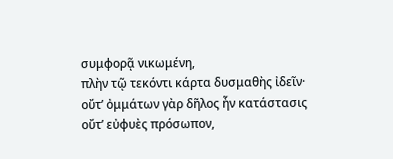συμφορᾷ νικωμένη,
πλὴν τῷ τεκόντι κάρτα δυσμαθὴς ἰδεῖν·
οὔτ’ ὀμμάτων γὰρ δῆλος ἦν κατάστασις
οὔτ’ εὐφυὲς πρόσωπον,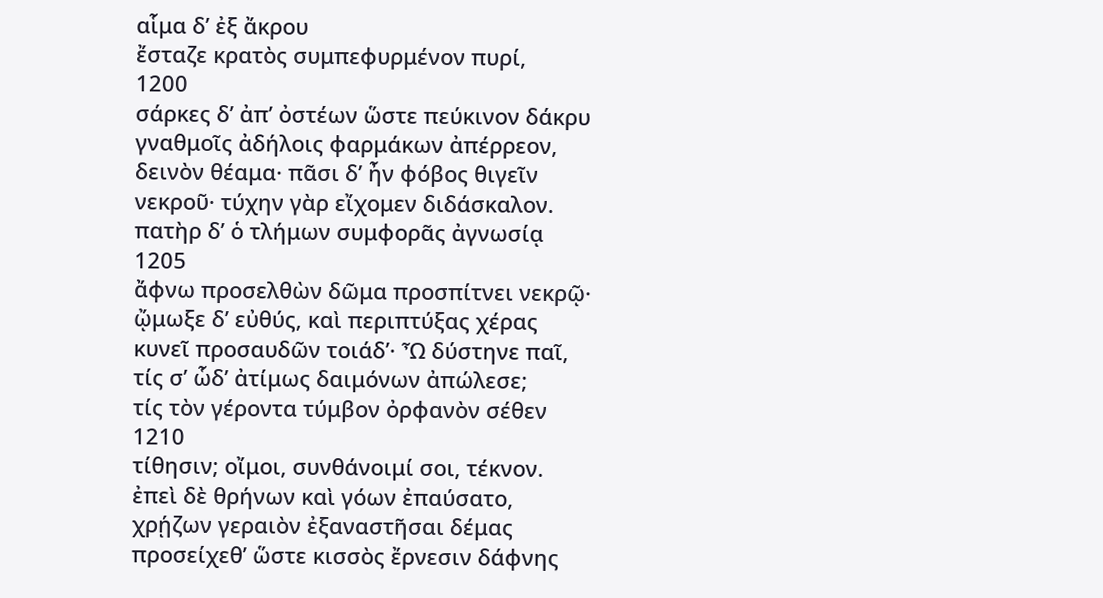αἷμα δ’ ἐξ ἄκρου
ἔσταζε κρατὸς συμπεφυρμένον πυρί,
1200
σάρκες δ’ ἀπ’ ὀστέων ὥστε πεύκινον δάκρυ
γναθμοῖς ἀδήλοις φαρμάκων ἀπέρρεον,
δεινὸν θέαμα· πᾶσι δ’ ἦν φόβος θιγεῖν
νεκροῦ· τύχην γὰρ εἴχομεν διδάσκαλον.
πατὴρ δ’ ὁ τλήμων συμφορᾶς ἀγνωσίᾳ
1205
ἄφνω προσελθὼν δῶμα προσπίτνει νεκρῷ·
ᾤμωξε δ’ εὐθύς, καὶ περιπτύξας χέρας
κυνεῖ προσαυδῶν τοιάδ’· Ὦ δύστηνε παῖ,
τίς σ’ ὧδ’ ἀτίμως δαιμόνων ἀπώλεσε;
τίς τὸν γέροντα τύμβον ὀρφανὸν σέθεν
1210
τίθησιν; οἴμοι, συνθάνοιμί σοι, τέκνον.
ἐπεὶ δὲ θρήνων καὶ γόων ἐπαύσατο,
χρῄζων γεραιὸν ἐξαναστῆσαι δέμας
προσείχεθ’ ὥστε κισσὸς ἔρνεσιν δάφνης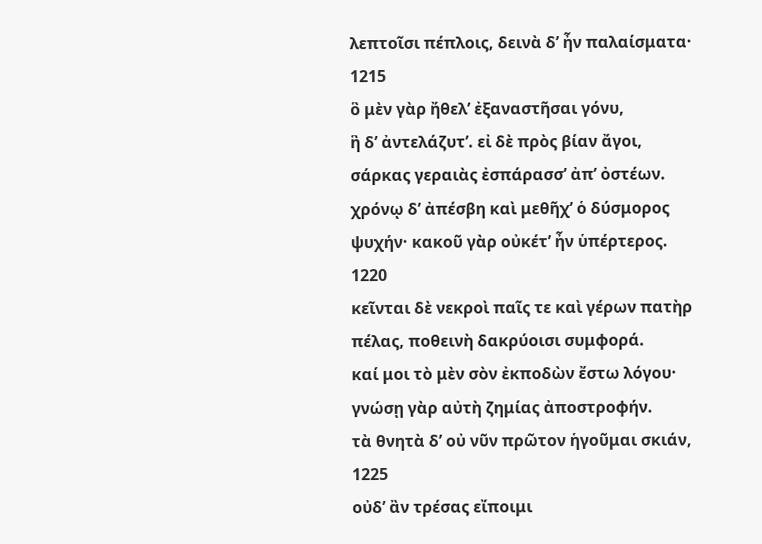λεπτοῖσι πέπλοις, δεινὰ δ’ ἦν παλαίσματα·
1215
ὃ μὲν γὰρ ἤθελ’ ἐξαναστῆσαι γόνυ,
ἣ δ’ ἀντελάζυτ’. εἰ δὲ πρὸς βίαν ἄγοι,
σάρκας γεραιὰς ἐσπάρασσ’ ἀπ’ ὀστέων.
χρόνῳ δ’ ἀπέσβη καὶ μεθῆχ’ ὁ δύσμορος
ψυχήν· κακοῦ γὰρ οὐκέτ’ ἦν ὑπέρτερος.
1220
κεῖνται δὲ νεκροὶ παῖς τε καὶ γέρων πατὴρ
πέλας, ποθεινὴ δακρύοισι συμφορά.
καί μοι τὸ μὲν σὸν ἐκποδὼν ἔστω λόγου·
γνώσῃ γὰρ αὐτὴ ζημίας ἀποστροφήν.
τὰ θνητὰ δ’ οὐ νῦν πρῶτον ἡγοῦμαι σκιάν,
1225
οὐδ’ ἂν τρέσας εἴποιμι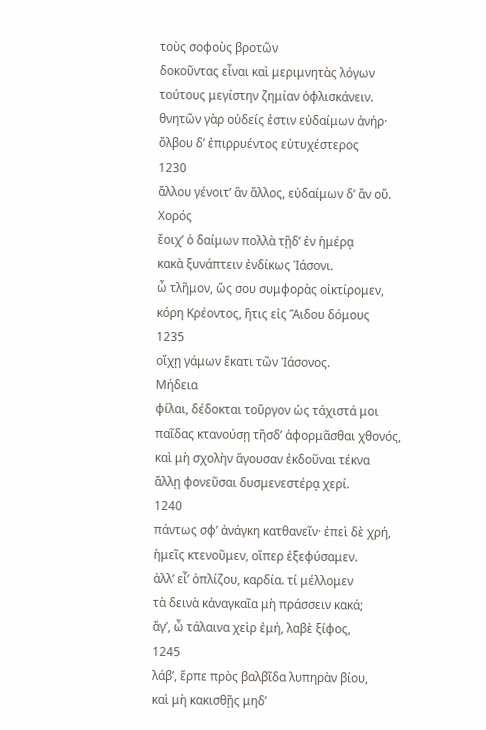τοὺς σοφοὺς βροτῶν
δοκοῦντας εἶναι καὶ μεριμνητὰς λόγων
τούτους μεγίστην ζημίαν ὀφλισκάνειν.
θνητῶν γὰρ οὐδείς ἐστιν εὐδαίμων ἀνήρ·
ὄλβου δ’ ἐπιρρυέντος εὐτυχέστερος
1230
ἄλλου γένοιτ’ ἂν ἄλλος, εὐδαίμων δ’ ἂν οὔ.
Χορός
ἔοιχ’ ὁ δαίμων πολλὰ τῇδ’ ἐν ἡμέρᾳ
κακὰ ξυνάπτειν ἐνδίκως Ἰάσονι.
ὦ τλῆμον, ὥς σου συμφορὰς οἰκτίρομεν,
κόρη Κρέοντος, ἥτις εἰς Ἅιδου δόμους
1235
οἴχῃ γάμων ἕκατι τῶν Ἰάσονος.
Μήδεια
φίλαι, δέδοκται τοὔργον ὡς τάχιστά μοι
παῖδας κτανούσῃ τῆσδ’ ἀφορμᾶσθαι χθονός,
καὶ μὴ σχολὴν ἄγουσαν ἐκδοῦναι τέκνα
ἄλλῃ φονεῦσαι δυσμενεστέρᾳ χερί.
1240
πάντως σφ’ ἀνάγκη κατθανεῖν· ἐπεὶ δὲ χρή,
ἡμεῖς κτενοῦμεν, οἵπερ ἐξεφύσαμεν.
ἀλλ’ εἶ’ ὁπλίζου, καρδία. τί μέλλομεν
τὰ δεινὰ κἀναγκαῖα μὴ πράσσειν κακά;
ἄγ’, ὦ τάλαινα χεὶρ ἐμή, λαβὲ ξίφος,
1245
λάβ’, ἕρπε πρὸς βαλβῖδα λυπηρὰν βίου,
καὶ μὴ κακισθῇς μηδ’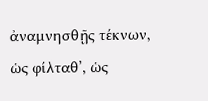ἀναμνησθῇς τέκνων,
ὡς φίλταθ’, ὡς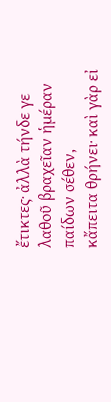ἔτικτες· ἀλλὰ τήνδε γε
λαθοῦ βραχεῖαν ἡμέραν παίδων σέθεν,
κἄπειτα θρήνει· καὶ γὰρ εἰ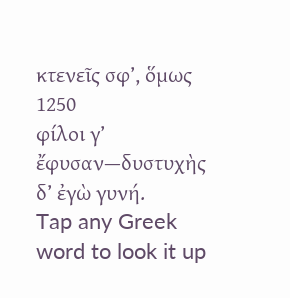κτενεῖς σφ’, ὅμως
1250
φίλοι γ’ ἔφυσαν—δυστυχὴς δ’ ἐγὼ γυνή.
Tap any Greek word to look it up